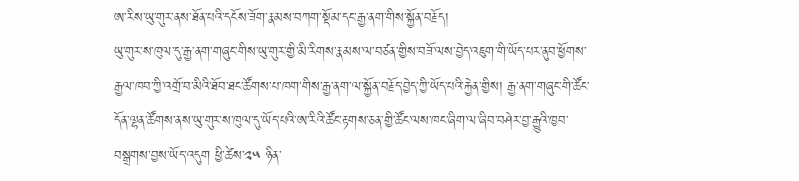ཨ་རིས་ཡུ་གུར་ནས་ཐོན་པའི་དངོས་ཟོག་རྣམས་བཀག་སྡོམ་དང་རྒྱ་ནག་གིས་སྐྱོན་བརྗོད།
ཡུ་གུར་ས་ཁུལ་དུ་རྒྱ་ནག་གཞུང་གིས་ཡུ་གུར་གྱི་མི་རིགས་རྣམས་ལ་བཙན་གྱིས་བཟོ་ལས་བྱེད་འཇུག་གི་ཡོད་པར་ནུབ་ཕྱོགས་རྒྱལ་ཁབ་ཀྱི་འགྲོ་བ་མིའི་ཐོབ་ཐང་ཚོགས་པ་ཁག་གིས་རྒྱ་ནག་ལ་སྐྱོན་བརྗོད་བྱེད་ཀྱི་ཡོད་པའི་རྐྱེན་གྱིས། རྒྱ་ནག་གཞུང་གི་ཚོང་དོན་ལྷན་ཚོགས་ནས་ཡུ་གུར་ས་ཁུལ་དུ་ཡོད་པའི་ཨ་རིའི་ཚོང་རྟགས་ཅན་གྱི་ཚོང་ལས་ཁང་ཞིག་ལ་ཞིབ་བཤེར་བྱ་རྒྱུའི་ཁྱབ་བསྒྲགས་བྱས་ཡོད་འདུག ཕྱི་ཚེས་༢༥ ཉིན་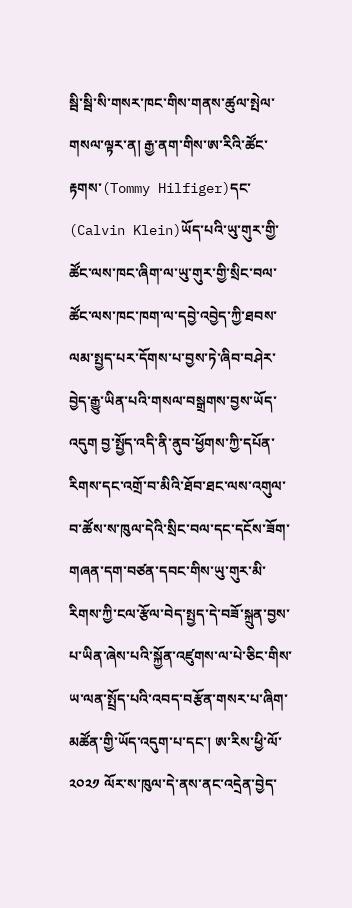སྦི་སྦི་སི་གསར་ཁང་གིས་གནས་ཚུལ་སྤེལ་གསལ་ལྟར་ན། རྒྱ་ནག་གིས་ཨ་རིའི་ཚོང་རྟགས་(Tommy Hilfiger)དང་ (Calvin Klein)ཡོད་པའི་ཡུ་གུར་གྱི་ཚོང་ལས་ཁང་ཞིག་ལ་ཡུ་གུར་གྱི་སྲིང་བལ་ཚོང་ལས་ཁང་ཁག་ལ་དབྱེ་འབྱེད་ཀྱི་ཐབས་ལམ་སྤྱད་པར་དོགས་པ་བྱས་ཏེ་ཞིབ་བཤེར་བྱེད་རྒྱུ་ཡིན་པའི་གསལ་བསྒྲགས་བྱས་ཡོད་འདུག བྱ་སྤྱོད་འདི་ནི་ནུབ་ཕྱོགས་ཀྱི་དཔོན་རིགས་དང་འགྲོ་བ་མིའི་ཐོབ་ཐང་ལས་འགུལ་བ་ཚོས་ས་ཁུལ་དེའི་སྲིང་བལ་དང་དངོས་ཟོག་གཞན་དག་བཙན་དབང་གིས་ཡུ་གུར་མི་རིགས་ཀྱི་ངལ་རྩོལ་བེད་སྤྱད་དེ་བཟོ་སྐྲུན་བྱས་པ་ཡིན་ཞེས་པའི་སྐྱོན་འཛུགས་ལ་པེ་ཅིང་གིས་ཡ་ལན་སྤྲོད་པའི་འབད་བརྩོན་གསར་པ་ཞིག་མཚོན་གྱི་ཡོད་འདུག་པ་དང་། ཨ་རིས་ཕྱི་ལོ་༢༠༢༡ ལོར་ས་ཁུལ་དེ་ནས་ནང་འདྲེན་བྱེད་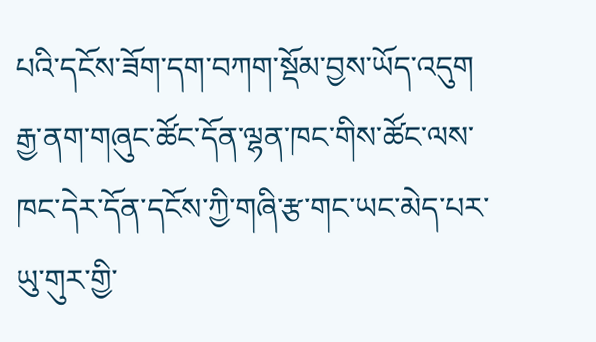པའི་དངོས་ཟོག་དག་བཀག་སྡོམ་བྱས་ཡོད་འདུག རྒྱ་ནག་གཞུང་ཚོང་དོན་ལྷན་ཁང་གིས་ཚོང་ལས་ཁང་དེར་དོན་དངོས་ཀྱི་གཞི་རྩ་གང་ཡང་མེད་པར་ཡུ་གུར་གྱི་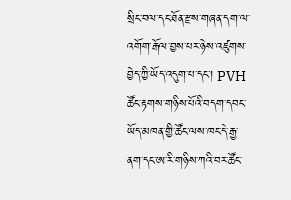སྲིང་བལ་དང་ཐོན་རྫས་གཞན་དག་ལ་འགོག་རྒོལ་བྱས་པར་ཉེས་འཛུགས་བྱེད་ཀྱི་ཡོད་འདུག་པ་དང་། PVH ཚོང་རྟགས་གཉིས་པོའི་བདག་དབང་ཡོད་མཁན་གྱི་ཚོང་ལས་ཁང་དེ་རྒྱ་ནག་དང་ཨ་རི་གཉིས་ཀའི་བར་ཚོང་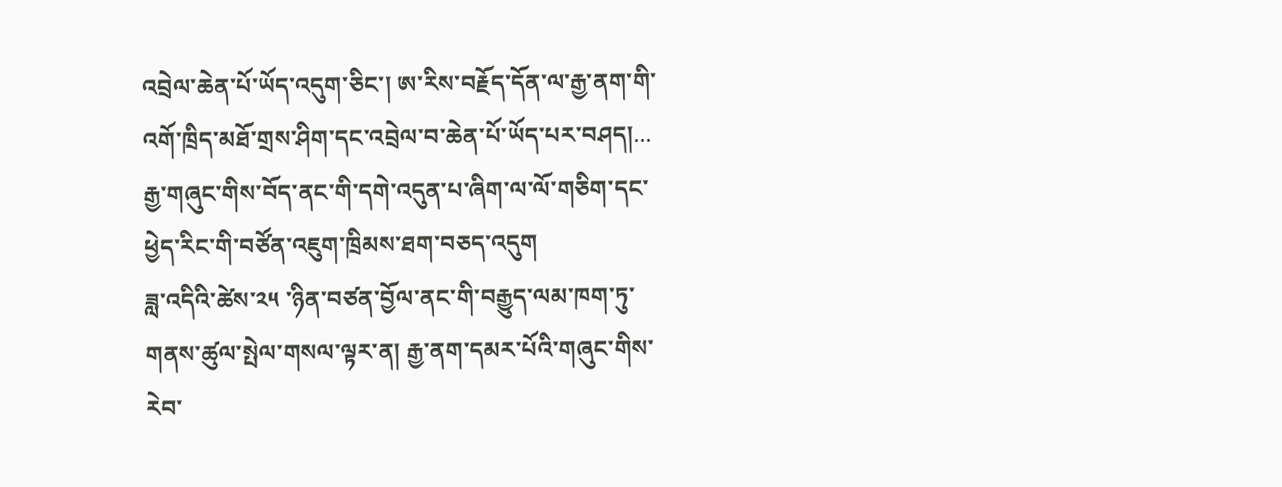འབྲེལ་ཆེན་པོ་ཡོད་འདུག་ཅིང་། ཨ་རིས་བརྗོད་དོན་ལ་རྒྱ་ནག་གི་འགོ་ཁྲིད་མཐོ་གྲས་ཤིག་དང་འབྲེལ་བ་ཆེན་པོ་ཡོད་པར་བཤད།...
རྒྱ་གཞུང་གིས་བོད་ནང་གི་དགེ་འདུན་པ་ཞིག་ལ་ལོ་གཅིག་དང་ཕྱེད་རིང་གི་བཙོན་འཇུག་ཁྲིམས་ཐག་བཅད་འདུག
ཟླ་འདིའི་ཚེས་༢༥ ་ཉིན་བཙན་བྱོལ་ནང་གི་བརྒྱུད་ལམ་ཁག་ཏུ་གནས་ཚུལ་སྤེལ་གསལ་ལྟར་ན། རྒྱ་ནག་དམར་པོའི་གཞུང་གིས་རེབ་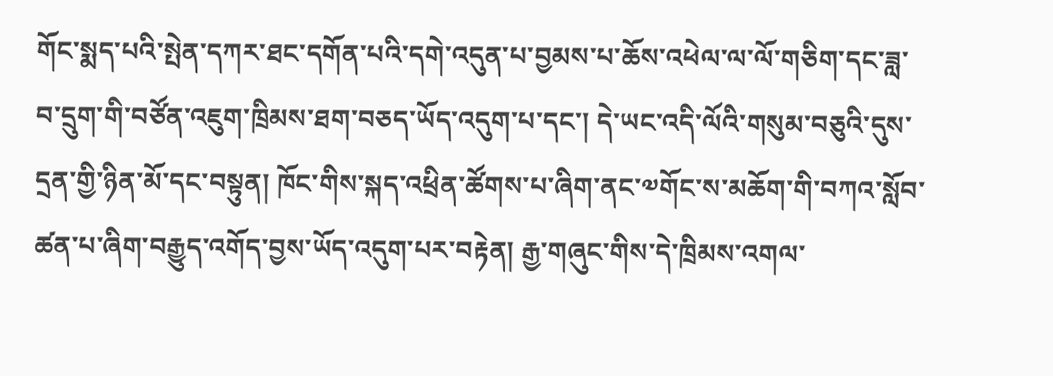གོང་སྨད་པའི་སྤེན་དཀར་ཐང་དགོན་པའི་དགེ་འདུན་པ་བྱམས་པ་ཆོས་འཕེལ་ལ་ལོ་གཅིག་དང་ཟླ་བ་དྲུག་གི་བཙོན་འཇུག་ཁྲིམས་ཐག་བཅད་ཡོད་འདུག་པ་དང་། དེ་ཡང་འདི་ལོའི་གསུམ་བཅུའི་དུས་དྲན་གྱི་ཉིན་མོ་དང་བསྟུན། ཁོང་གིས་སྐད་འཕྲིན་ཚོགས་པ་ཞིག་ནང་༧གོང་ས་མཆོག་གི་བཀའ་སློབ་ཚན་པ་ཞིག་བརྒྱུད་འགོད་བྱས་ཡོད་འདུག་པར་བརྟེན། རྒྱ་གཞུང་གིས་དེ་ཁྲིམས་འགལ་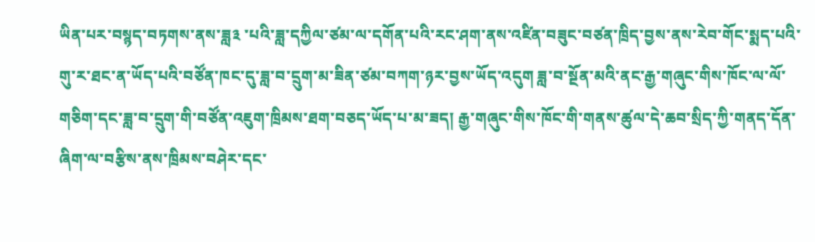ཡིན་པར་བསྙད་བཏགས་ནས་ཟླ༣ ་པའི་ཟླ་དཀྱིལ་ཙམ་ལ་དགོན་པའི་རང་ཤག་ནས་འཛིན་བཟུང་བཙན་ཁྲིད་བྱས་ནས་རེབ་གོང་སྨད་པའི་གུ་ར་ཐང་ན་ཡོད་པའི་བཙོན་ཁང་དུ་ཟླ་བ་དྲུག་མ་ཟིན་ཙམ་བཀག་ཉར་བྱས་ཡོད་འདུག ཟླ་བ་སྔོན་མའི་ནང་རྒྱ་གཞུང་གིས་ཁོང་ལ་ལོ་གཅིག་དང་ཟླ་བ་དྲུག་གི་བཙོན་འཇུག་ཁྲིམས་ཐག་བཅད་ཡོད་པ་མ་ཟད། རྒྱ་གཞུང་གིས་ཁོང་གི་གནས་ཚུལ་དེ་ཆབ་སྲིད་ཀྱི་གནད་དོན་ཞིག་ལ་བརྩིས་ནས་ཁྲིམས་བཤེར་དང་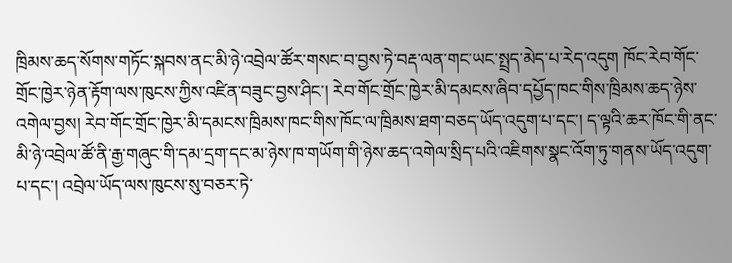ཁྲིམས་ཆད་སོགས་གཏོང་སྐབས་ནང་མི་ཉེ་འབྲེལ་ཚོར་གསང་བ་བྱས་ཏེ་བརྡ་ལན་གང་ཡང་སྤྲད་མེད་པ་རེད་འདུག ཁོང་རེབ་གོང་གྲོང་ཁྱེར་ཉེན་རྟོག་ལས་ཁུངས་ཀྱིས་འཛིན་བཟུང་བྱས་ཤིང་། རེབ་གོང་གྲོང་ཁྱེར་མི་དམངས་ཞིབ་དཔྱོད་ཁང་གིས་ཁྲིམས་ཆད་ཉེས་འགེལ་བྱས། རེབ་གོང་གྲོང་ཁྱེར་མི་དམངས་ཁྲིམས་ཁང་གིས་ཁོང་ལ་ཁྲིམས་ཐག་བཅད་ཡོད་འདུག་པ་དང་། ད་ལྟའི་ཆར་ཁོང་གི་ནང་མི་ཉེ་འབྲེལ་ཚོ་ནི་རྒྱ་གཞུང་གི་དམ་དྲག་དང་མ་ཉེས་ཁ་གཡོག་གི་ཉེས་ཆད་འགེལ་སྲིད་པའི་འཇིགས་སྣང་འོག་ཏུ་གནས་ཡོད་འདུག་པ་དང་། འབྲེལ་ཡོད་ལས་ཁུངས་སུ་བཅར་ཏེ་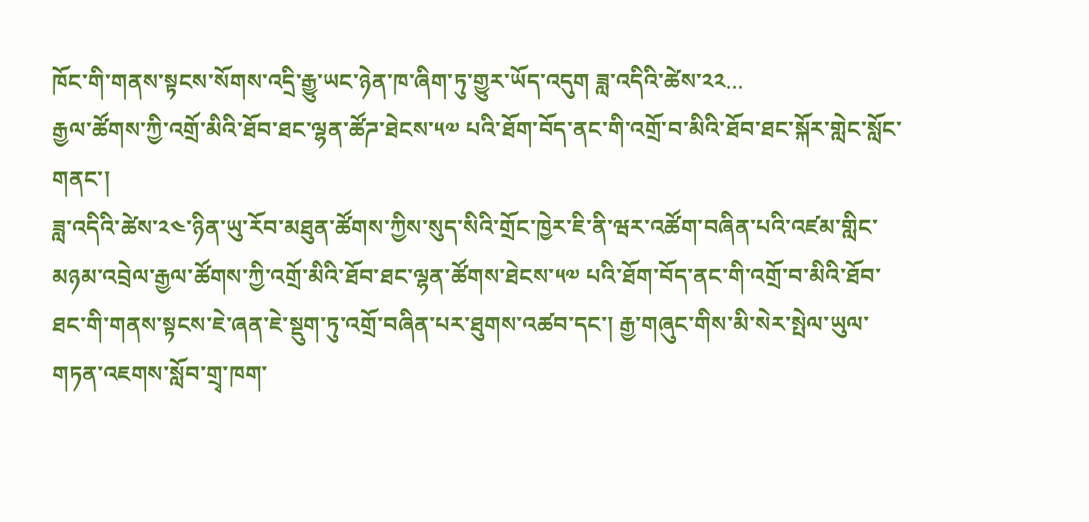ཁོང་གི་གནས་སྟངས་སོགས་འདྲི་རྒྱུ་ཡང་ཉེན་ཁ་ཞིག་ཏུ་གྱུར་ཡོད་འདུག ཟླ་འདིའི་ཚེས་༢༢...
རྒྱལ་ཚོགས་ཀྱི་འགྲོ་མིའི་ཐོབ་ཐང་ལྷན་ཚོཌ་ཐེངས་༥༧ པའི་ཐོག་བོད་ནང་གི་འགྲོ་བ་མིའི་ཐོབ་ཐང་སྐོར་གླེང་སློང་གནང་།
ཟླ་འདིའི་ཚེས་༢༤་ཉིན་ཡུ་རོབ་མཐུན་ཚོགས་ཀྱིས་སུད་སིའི་གྲོང་ཁྱེར་ཇི་ནི་ཝར་འཚོག་བཞིན་པའི་འཛམ་གླིང་མཉམ་འབྲེལ་རྒྱལ་ཚོགས་ཀྱི་འགྲོ་མིའི་ཐོབ་ཐང་ལྷན་ཚོགས་ཐེངས་༥༧ པའི་ཐོག་བོད་ནང་གི་འགྲོ་བ་མིའི་ཐོབ་ཐང་གི་གནས་སྟངས་ཇེ་ཞན་ཇེ་སྡུག་ཏུ་འགྲོ་བཞིན་པར་ཐུགས་འཚབ་དང་། རྒྱ་གཞུང་གིས་མི་སེར་སྤེལ་ཡུལ་གཏན་འཇགས་སློབ་གྲྭ་ཁག་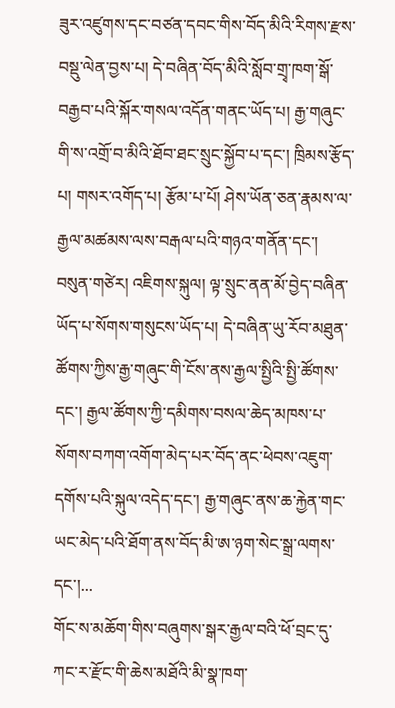ཟུར་འཛུགས་དང་བཙན་དབང་གིས་བོད་མིའི་རིགས་རྫས་བསྡུ་ལེན་བྱས་པ། དེ་བཞིན་བོད་མིའི་སློབ་གྲྭ་ཁག་སྒོ་བརྒྱབ་པའི་སྐོར་གསལ་འདོན་གནང་ཡོད་པ། རྒྱ་གཞུང་གི་ས་འགྲོ་བ་མིའི་ཐོབ་ཐང་སྲུང་སྐྱོབ་པ་དང་། ཁྲིམས་རྩོད་པ། གསར་འགོད་པ། རྩོམ་པ་པོ། ཤེས་ཡོན་ཅན་རྣམས་ལ་རྒྱལ་མཚམས་ལས་བརྒལ་པའི་གཉའ་གནོན་དང་། བསུན་གཙེར། འཇིགས་སྐུལ། ལྟ་སྲུང་ནན་མོ་བྱེད་བཞིན་ཡོད་པ་སོགས་གསུངས་ཡོད་པ། དེ་བཞིན་ཡུ་རོབ་མཐུན་ཚོགས་ཀྱིས་རྒྱ་གཞུང་གི་ངོས་ནས་རྒྱལ་སྤྱིའི་སྤྱི་ཚོགས་དང་། རྒྱལ་ཚོགས་ཀྱི་དམིགས་བསལ་ཆེད་མཁས་པ་སོགས་བཀག་འགོག་མེད་པར་བོད་ནང་ཕེབས་འཇུག་དགོས་པའི་སྐུལ་འདེད་དང་། རྒྱ་གཞུང་ནས་ཆ་རྐྱེན་གང་ཡང་མེད་པའི་ཐོག་ནས་བོད་མི་ཨ་ཉག་སེང་སྒྲ་ལགས་དང་།...
གོང་ས་མཆོག་གིས་བཞུགས་སྒར་རྒྱལ་བའི་ཕོ་བྲང་དུ་ཀང་ར་རྫོང་གི་ཆེས་མཐོའི་མི་སྣ་ཁག་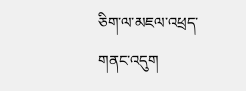ཅིག་ལ་མཇལ་འཕྲད་གནང་འདུག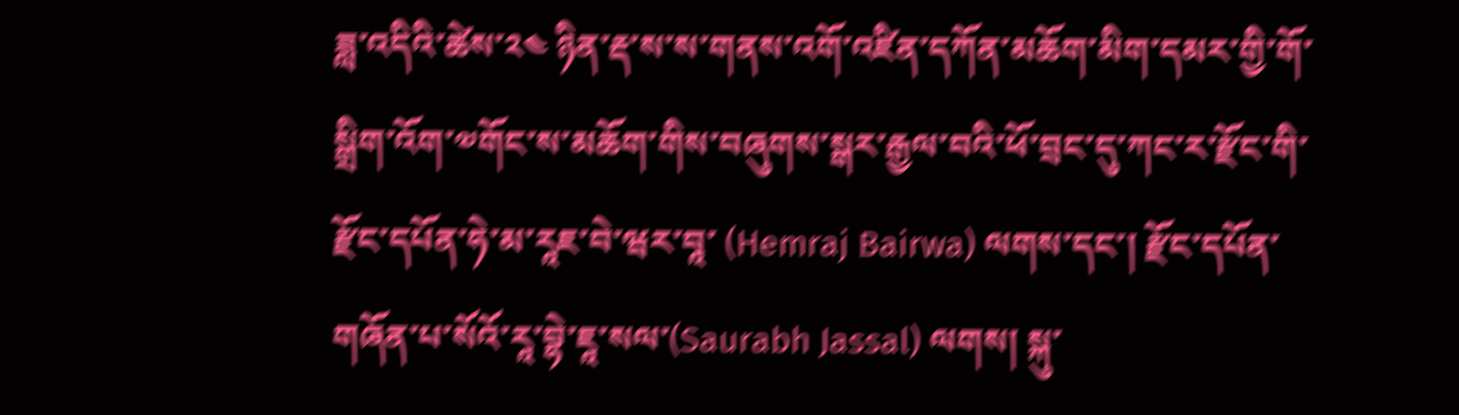ཟླ་འདིའི་ཚེས་༢༤ ཉིན་རྡ་ས་ས་གནས་འགོ་འཛིན་དཀོན་མཆོག་མིག་དམར་གྱི་གོ་སྒྲིག་འོག་༧གོང་ས་མཆོག་གིས་བཞུགས་སྒར་རྒྱལ་བའི་ཕོ་བྲང་དུ་ཀང་ར་རྫོང་གི་རྫོང་དཔོན་ཧེ་མ་རཱཇ་བེ་ཝར་བཱ་ (Hemraj Bairwa) ལགས་དང་། རྫོང་དཔོན་གཞོན་པ་སོའོ་རཱ་བྷེ་ཇཱ་སལ་(Saurabh Jassal) ལགས། སྐུ་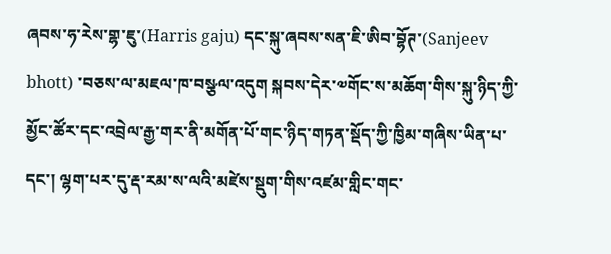ཞབས་ཧ་རེས་གྷ་ཇུ་(Harris gaju) དང་སྐུ་ཞབས་སན་ཇི་ཨིབ་བྷོཊ་(Sanjeev bhott) ་བཅས་ལ་མཇལ་ཁ་བསྩལ་འདུག སྐབས་དེར་༧གོང་ས་མཆོག་གིས་སྐུ་ཉིད་ཀྱི་མྱོང་ཚོར་དང་འབྲེལ་རྒྱ་གར་ནི་མགོན་པོ་གང་ཉིད་གཏན་སྡོད་ཀྱི་ཁྱིམ་གཞིས་ཡིན་པ་དང་། ལྷག་པར་དུ་རྡ་རམ་ས་ལའི་མཛེས་སྡུག་གིས་འཛམ་གླིང་གང་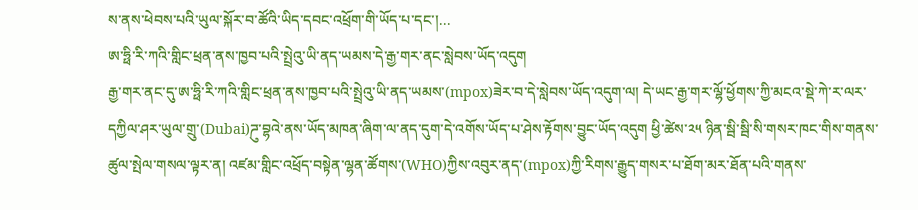ས་ནས་ཕེབས་པའི་ཡུལ་སྐོར་བ་ཚོའི་ཡིད་དབང་འཕྲོག་གི་ཡོད་པ་དང་།...
ཨ་ཧྥི་རི་ཀའི་གླིང་ཕྲན་ནས་ཁྱབ་པའི་སྤྲེའུ་ཡི་ནད་ཡམས་དེ་རྒྱ་གར་ནང་སླེབས་ཡོད་འདུག
རྒྱ་གར་ནང་དུ་ཨ་ཧྥི་རི་ཀའི་གླིང་ཕྲན་ནས་ཁྱབ་པའི་སྤྲེའུ་ཡི་ནད་ཡམས་(mpox)ཟེར་བ་དེ་སླེབས་ཡོད་འདུག་ལ། དེ་ཡང་རྒྱ་གར་ལྷོ་ཕྱོགས་ཀྱི་མངའ་སྡེ་ཀེ་ར་ལར་དཀྱིལ་ཤར་ཡུལ་གྲུ་(Dubai)ཌུ་བྷའེ་ནས་ཡོད་མཁན་ཞིག་ལ་ནད་དུག་དེ་འགོས་ཡོད་པ་ཤེས་རྟོགས་བྱུང་ཡོད་འདུག ཕྱི་ཚེས་༢༥ ཉིན་སྦི་སྦི་སི་གསར་ཁང་གིས་གནས་ཚུལ་སྤེལ་གསལ་ལྟར་ན། འཛམ་གླིང་འཕྲོད་བསྟེན་ལྷན་ཚོགས་(WHO)ཀྱིས་འབུར་ནད་(mpox)ཀྱི་རིགས་རྒྱུད་གསར་པ་ཐོག་མར་ཐོན་པའི་གནས་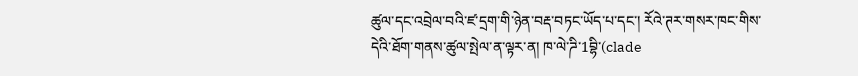ཚུལ་དང་འབྲེལ་བའི་ཛ་དྲག་གི་ཉེན་བརྡ་བཏང་ཡོད་པ་དང་། རོའེ་ཊར་གསར་ཁང་གིས་དེའི་ཐོག་གནས་ཚུལ་སྤེལ་ན་ལྟར་ན། ཁ་ལེ་ཌི་1བྷི་(clade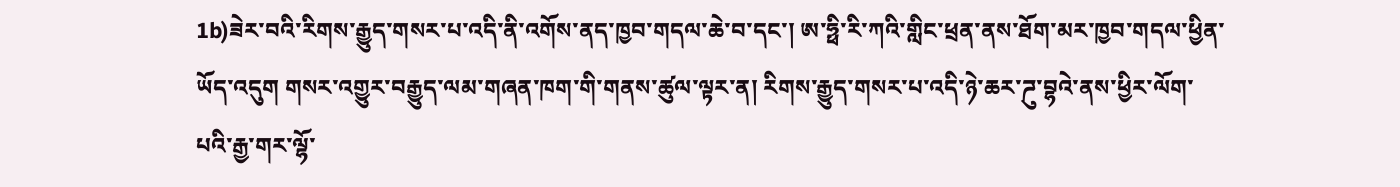1b)ཟེར་བའི་རིགས་རྒྱུད་གསར་པ་འདི་ནི་འགོས་ནད་ཁྱབ་གདལ་ཆེ་བ་དང་། ཨ་ཧྥི་རི་ཀའི་གླིང་ཕྲན་ནས་ཐོག་མར་ཁྱབ་གདལ་ཕྱིན་ཡོད་འདུག གསར་འགྱུར་བརྒྱུད་ལམ་གཞན་ཁག་གི་གནས་ཚུལ་ལྟར་ན། རིགས་རྒྱུད་གསར་པ་འདི་ཉེ་ཆར་ཌུ་བྷའེ་ནས་ཕྱིར་ལོག་པའི་རྒྱ་གར་ལྷོ་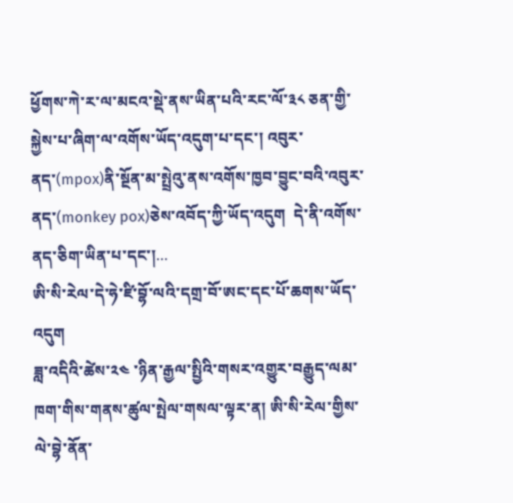ཕྱོགས་ཀེ་ར་ལ་མངའ་སྡེ་ནས་ཡིན་པའི་རང་ལོ་༣༨ ཅན་གྱི་སྐྱེས་པ་ཞིག་ལ་འགོས་ཡོད་འདུག་པ་དང་། འབུར་ནད་(mpox)ནི་སྔོན་མ་སྤྲེའུ་ནས་འགོས་ཁྱབ་བྱུང་བའི་འབུར་ནད་(monkey pox)ཅེས་འབོད་ཀྱི་ཡོད་འདུག  དེ་ནི་འགོས་ནད་ཅིག་ཡིན་པ་དང་།...
ཨི་སི་རེལ་དེ་ཧེ་ཛི་བྷོ་ལའི་དགྲ་བོ་ཨང་དང་པོ་ཆགས་ཡོད་འདུག
ཟླ་འདིའི་ཚེས་༢༤ ་ཉིན་རྒྱལ་སྤྱིའི་གསར་འགྱུར་བརྒྱུད་ལམ་ཁག་གིས་གནས་ཚུལ་སྤེལ་གསལ་ལྟར་ན། ཨི་སི་རེལ་གྱིས་ལེ་བྷེ་ནོན་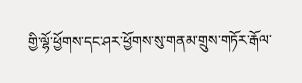གྱི་ལྷོ་ཕྱོགས་དང་ཤར་ཕྱོགས་སུ་གནམ་གྲུས་གཏོར་རྒོལ་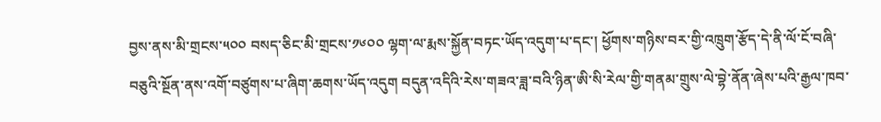བྱས་ནས་མི་གྲངས་༥༠༠ བསད་ཅིང་མི་གྲངས་༡༦༠༠ ལྷག་ལ་རྨས་སྐྱོན་བཏང་ཡོད་འདུག་པ་དང་། ཕྱོགས་གཉིས་བར་གྱི་འཁྲུག་རྩོད་དེ་ནི་ལོ་ངོ་བཞི་བཅུའི་སྔོན་ནས་འགོ་བཙུགས་པ་ཞིག་ཆགས་ཡོད་འདུག བདུན་འདིའི་རེས་གཟའ་ཟླ་བའི་ཉིན་ཨི་སི་རེལ་གྱི་གནམ་གྲུས་ལེ་བྷེ་ནོན་ཞེས་པའི་རྒྱལ་ཁབ་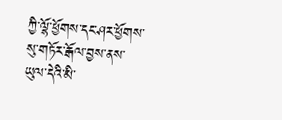ཀྱི་ལྷོ་ཕྱོགས་དང་ཤར་ཕྱོགས་སུ་གཏོར་རྒོལ་བྱས་ནས་ཡུལ་དེའི་མི་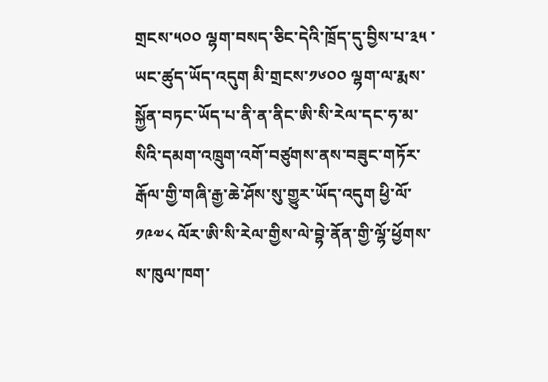གྲངས་༥༠༠ ལྷག་བསད་ཅིང་དེའི་ཁྲོད་དུ་བྱིས་པ་༣༥ ་ཡང་ཚུད་ཡོད་འདུག མི་གྲངས་༡༦༠༠ ལྷག་ལ་རྨས་སྐྱོན་བཏང་ཡོད་པ་ནི་ན་ནིང་ཨི་སི་རེལ་དང་ཧ་མ་སིའི་དམག་འཁྲུག་འགོ་བཙུགས་ནས་བཟུང་གཏོར་རྒོལ་གྱི་གཞི་རྒྱ་ཆེ་ཤོས་སུ་གྱུར་ཡོད་འདུག ཕྱི་ལོ་༡༩༧༨ ལོར་ཨི་སི་རེལ་གྱིས་ལེ་བྷེ་ནོན་གྱི་ལྷོ་ཕྱོགས་ས་ཁུལ་ཁག་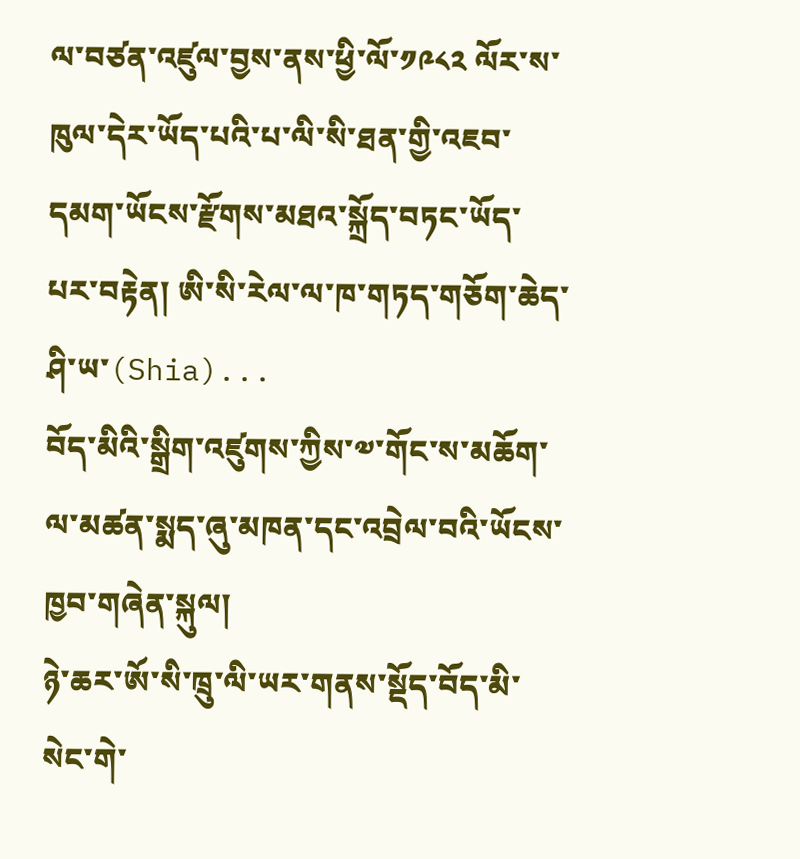ལ་བཙན་འཛུལ་བྱས་ནས་ཕྱི་ལོ་༡༩༨༢ ལོར་ས་ཁུལ་དེར་ཡོད་པའི་པ་ལི་སི་ཐན་གྱི་འཇབ་དམག་ཡོངས་རྫོགས་མཐའ་སྐྲོད་བཏང་ཡོད་པར་བརྟེན། ཨི་སི་རེལ་ལ་ཁ་གཏད་གཅོག་ཆེད་ཤི་ཡ་(Shia)...
བོད་མིའི་སྒྲིག་འཛུགས་ཀྱིས་༧་གོང་ས་མཆོག་ལ་མཚན་སྨད་ཞུ་མཁན་དང་འབྲེལ་བའི་ཡོངས་ཁྱབ་གཞེན་སྐུལ།
ཉེ་ཆར་ཨོ་སི་ཁྲུ་ལི་ཡར་གནས་སྡོད་བོད་མི་སེང་གེ་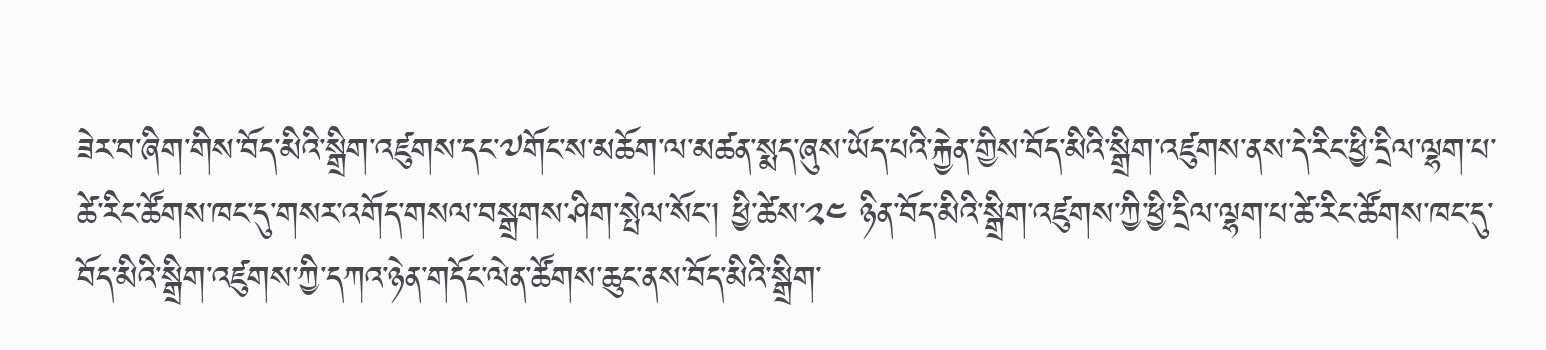ཟེར་བ་ཞིག་གིས་བོད་མིའི་སྒྲིག་འཛུགས་དང་༧གོང་ས་མཆོག་ལ་མཚན་སྨད་ཞུས་ཡོད་པའི་རྐྱེན་གྱིས་བོད་མིའི་སྒྲིག་འཛུགས་ནས་དེ་རིང་ཕྱི་དྲིལ་ལྷག་པ་ཚེ་རིང་ཚོགས་ཁང་དུ་གསར་འགོད་གསལ་བསྒྲགས་ཤིག་སྤེལ་སོང་། ཕྱི་ཚེས་༢༤ ཉིན་བོད་མིའི་སྒྲིག་འཛུགས་ཀྱི་ཕྱི་དྲིལ་ལྷག་པ་ཚེ་རིང་ཚོགས་ཁང་དུ་བོད་མིའི་སྒྲིག་འཛུགས་ཀྱི་དཀའ་ཉེན་གདོང་ལེན་ཚོགས་ཆུང་ནས་བོད་མིའི་སྒྲིག་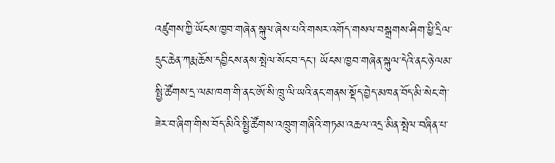འཛུགས་ཀྱི་ཡོངས་ཁྱབ་གཞེན་སྐུལ་ཞེས་པའི་གསར་འགོད་གསལ་བསྒྲགས་ཤིག་ཕྱི་དྲིལ་དྲུང་ཆེན་ཀརྨ་ཆོས་དབྱིངས་ནས་སྤེལ་སོང་བ་དང་། ཡོངས་ཁྱབ་གཞེན་སྐུལ་དེའི་ནང་ཉེ་ལམ་སྤྱི་ཚོགས་དྲ་ལམ་ཁག་གི་ནང་ཨོ་སི་ཁྲུ་ལི་ཡའི་ནང་གནས་སྡོད་བྱེད་མཁན་བོད་མི་སེང་གེ་ཟེར་བ་ཞིག་གིས་བོད་མིའི་སྤྱི་ཚོགས་འཁྲུག་གཞིའི་གཏམ་འཆལ་འདྲ་མིན་སྤེལ་བཞིན་པ་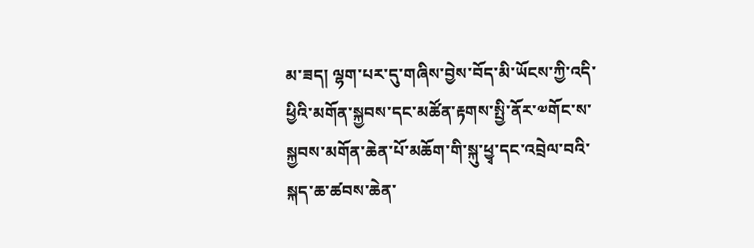མ་ཟད། ལྷག་པར་དུ་གཞིས་བྱེས་བོད་མི་ཡོངས་ཀྱི་འདི་ཕྱིའི་མགོན་སྐྱབས་དང་མཚོན་རྟགས་སྤྱི་ནོར་༧གོང་ས་སྐྱབས་མགོན་ཆེན་པོ་མཆོག་གི་སྐུ་ཕྱྭ་དང་འབྲེལ་བའི་སྐད་ཆ་ཚབས་ཆེན་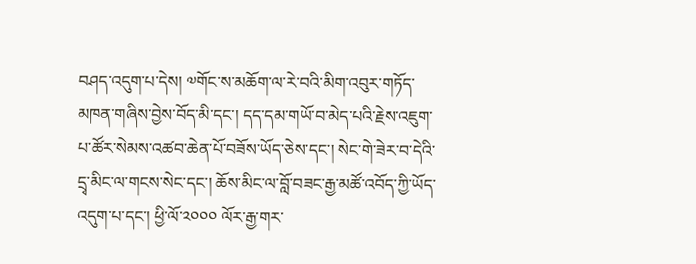བཤད་འདུག་པ་དེས། ༧གོང་ས་མཆོག་ལ་རེ་བའི་མིག་འབུར་གཏོད་མཁན་གཞིས་བྱེས་བོད་མི་དང་། དད་དམ་གཡོ་བ་མེད་པའི་རྗེས་འཇུག་པ་ཚོར་སེམས་འཚབ་ཆེན་པོ་བཟོས་ཡོད་ཅེས་དང་། སེང་གེ་ཟེར་བ་དེའི་དྲྭ་མིང་ལ་གངས་སེང་དང་། ཆོས་མིང་ལ་བློ་བཟང་རྒྱ་མཚོ་འབོད་ཀྱི་ཡོད་འདུག་པ་དང་། ཕྱི་ལོ་༢༠༠༠ ལོར་རྒྱ་གར་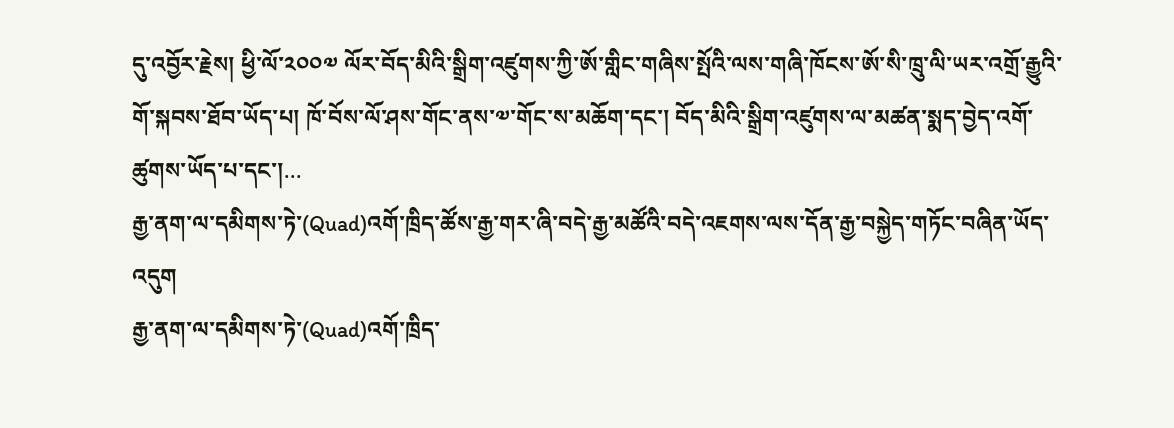དུ་འབྱོར་རྗེས། ཕྱི་ལོ་༢༠༠༧ ལོར་བོད་མིའི་སྒྲིག་འཛུགས་ཀྱི་ཨོ་གླིང་གཞིས་སྤོའི་ལས་གཞི་ཁོངས་ཨོ་སི་ཁྲུ་ལི་ཡར་འགྲོ་རྒྱུའི་གོ་སྐབས་ཐོབ་ཡོད་པ། ཁོ་བོས་ལོ་ཤས་གོང་ནས་༧་གོང་ས་མཆོག་དང་། བོད་མིའི་སྒྲིག་འཛུགས་ལ་མཚན་སྨད་བྱེད་འགོ་ཚུགས་ཡོད་པ་དང་།...
རྒྱ་ནག་ལ་དམིགས་ཏེ་(Quad)འགོ་ཁྲིད་ཚོས་རྒྱ་གར་ཞི་བདེ་རྒྱ་མཚོའི་བདེ་འཇགས་ལས་དོན་རྒྱ་བསྐྱེད་གཏོང་བཞིན་ཡོད་འདུག
རྒྱ་ནག་ལ་དམིགས་ཏེ་(Quad)འགོ་ཁྲིད་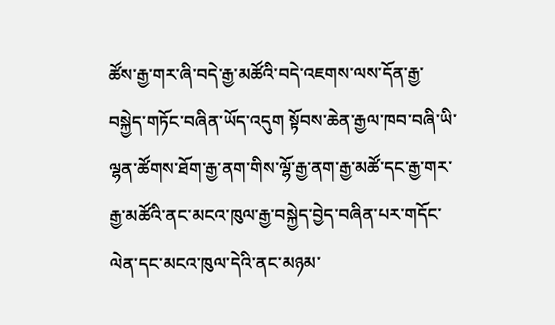ཚོས་རྒྱ་གར་ཞི་བདེ་རྒྱ་མཚོའི་བདེ་འཇགས་ལས་དོན་རྒྱ་བསྐྱེད་གཏོང་བཞིན་ཡོད་འདུག སྟོབས་ཆེན་རྒྱལ་ཁབ་བཞི་ཡི་ལྷན་ཚོགས་ཐོག་རྒྱ་ནག་གིས་ལྷོ་རྒྱ་ནག་རྒྱ་མཚོ་དང་རྒྱ་གར་རྒྱ་མཚོའི་ནང་མངའ་ཁུལ་རྒྱ་བསྐྱེད་བྱེད་བཞིན་པར་གདོང་ལེན་དང་མངའ་ཁུལ་དེའི་ནང་མཉམ་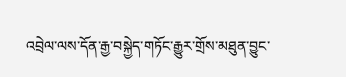འབྲེལ་ལས་དོན་རྒྱ་བསྐྱེད་གཏོང་རྒྱུར་གྲོས་མཐུན་བྱུང་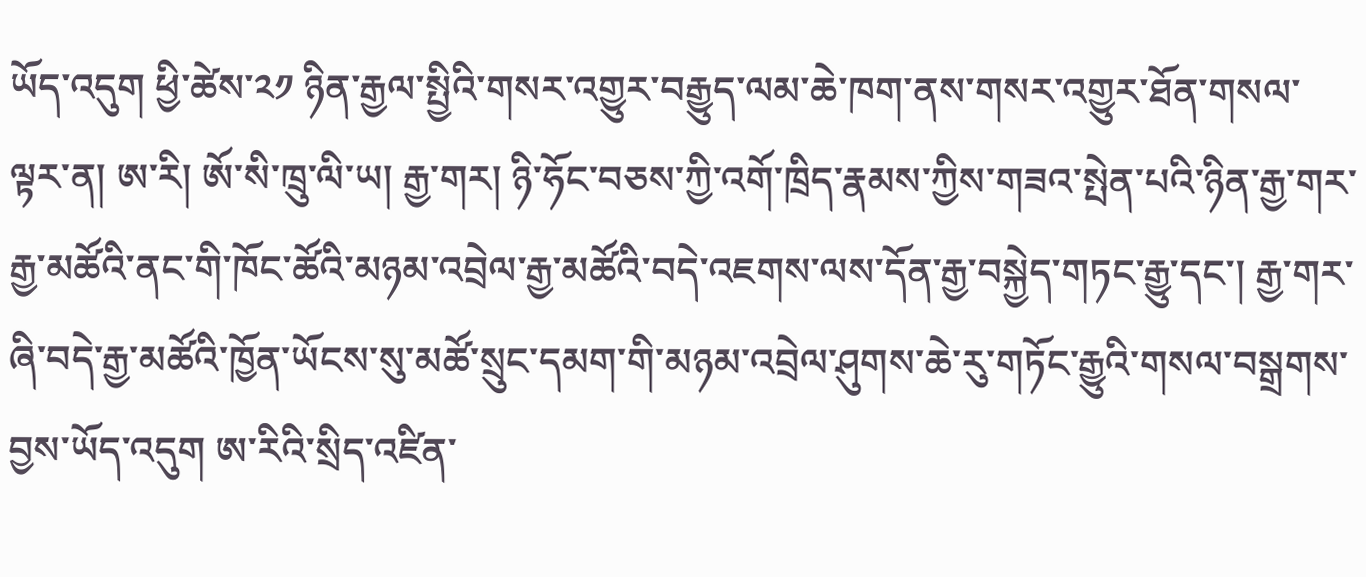ཡོད་འདུག ཕྱི་ཚེས་༢༡ ཉིན་རྒྱལ་སྤྱིའི་གསར་འགྱུར་བརྒྱུད་ལམ་ཆེ་ཁག་ནས་གསར་འགྱུར་ཐོན་གསལ་ལྟར་ན། ཨ་རི། ཨོ་སི་ཁྲུ་ལི་ཡ། རྒྱ་གར། ཉི་ཧོང་བཅས་ཀྱི་འགོ་ཁྲིད་རྣམས་ཀྱིས་གཟའ་སྤེན་པའི་ཉིན་རྒྱ་གར་རྒྱ་མཚོའི་ནང་གི་ཁོང་ཚོའི་མཉམ་འབྲེལ་རྒྱ་མཚོའི་བདེ་འཇགས་ལས་དོན་རྒྱ་བསྐྱེད་གཏང་རྒྱུ་དང་། རྒྱ་གར་ཞི་བདེ་རྒྱ་མཚོའི་ཁྱོན་ཡོངས་སུ་མཚོ་སྲུང་དམག་གི་མཉམ་འབྲེལ་ཤུགས་ཆེ་རུ་གཏོང་རྒྱུའི་གསལ་བསྒྲགས་བྱས་ཡོད་འདུག ཨ་རིའི་སྲིད་འཛིན་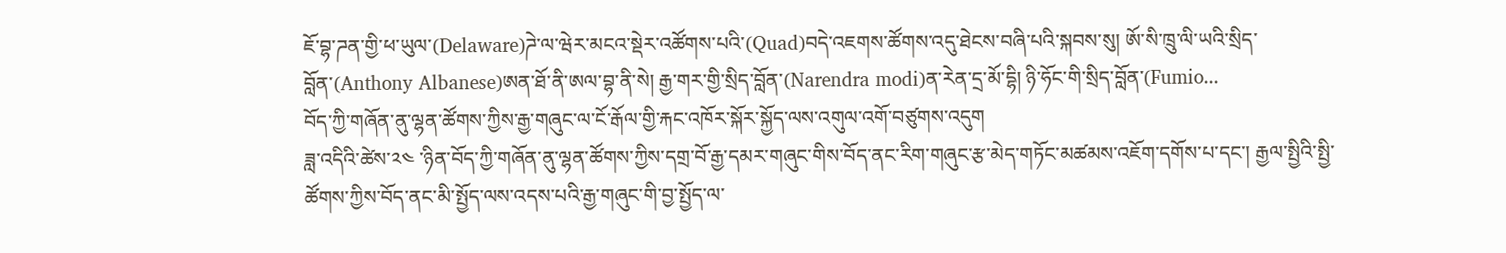ཇོ་བྷ་ཌན་གྱི་ཕ་ཡུལ་(Delaware)ཌེ་ལ་ཝེར་མངའ་སྡེར་འཚོགས་པའི་(Quad)བདེ་འཇགས་ཚོགས་འདུ་ཐེངས་བཞི་པའི་སྐབས་སུ། ཨོ་སི་ཁྲུ་ལི་ཡའི་སྲིད་བློན་(Anthony Albanese)ཨན་ཐོ་ནི་ཨལ་བྷ་ནི་སེ། རྒྱ་གར་གྱི་སྲིད་བློན་(Narendra modi)ན་རེན་དྲ་མོ་དྷི། ཉི་ཧོང་གི་སྲིད་བློན་(Fumio...
བོད་ཀྱི་གཞོན་ནུ་ལྷན་ཚོགས་ཀྱིས་རྒྱ་གཞུང་ལ་ངོ་རྒོལ་གྱི་རྐང་འཁོར་སྐོར་སྐྱོད་ལས་འགུལ་འགོ་བཙུགས་འདུག
ཟླ་འདིའི་ཚེས་༢༤ ་ཉིན་བོད་ཀྱི་གཞོན་ནུ་ལྷན་ཚོགས་ཀྱིས་དགྲ་བོ་རྒྱ་དམར་གཞུང་གིས་བོད་ནང་རིག་གཞུང་རྩ་མེད་གཏོང་མཚམས་འཇོག་དགོས་པ་དང་། རྒྱལ་སྤྱིའི་སྤྱི་ཚོགས་ཀྱིས་བོད་ནང་མི་སྤྱོད་ལས་འདས་པའི་རྒྱ་གཞུང་གི་བྱ་སྤྱོད་ལ་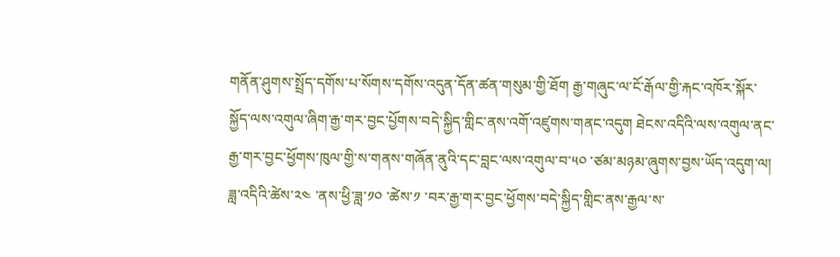གནོན་ཤུགས་སྤྲོད་དགོས་པ་སོགས་དགོས་འདུན་དོན་ཚན་གསུམ་གྱི་ཐོག རྒྱ་གཞུང་ལ་ངོ་རྒོལ་གྱི་རྐང་འཁོར་སྐོར་སྐྱོད་ལས་འགུལ་ཞིག་རྒྱ་གར་བྱང་པྱོགས་བདེ་སྐྱིད་གླིང་ནས་འགོ་འཛུགས་གནང་འདུག ཐེངས་འདིའི་ལས་འགུལ་ནང་རྒྱ་གར་བྱང་ཕྱོགས་ཁུལ་གྱི་ས་གནས་གཞོན་ནུའི་དང་བླང་ལས་འགུལ་བ་༥༠ ་ཙམ་མཉམ་ཞུགས་བྱས་ཡོད་འདུག་ལ། ཟླ་འདིའི་ཚེས་༢༤ ་ནས་ཕྱི་ཟླ་༡༠ ་ཚེས་༡ ་བར་རྒྱ་གར་བྱང་ཕྱོགས་བདེ་སྐྱིད་གླིང་ནས་རྒྱལ་ས་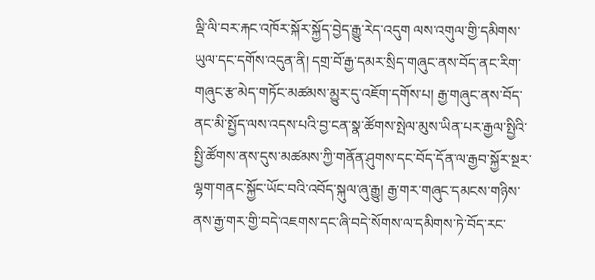ལྡི་ལི་བར་རྐང་འཁོར་སྐོར་སྐྱོད་བྱེད་རྒྱུ་རེད་འདུག ལས་འགུལ་གྱི་དམིགས་ཡུལ་དང་དགོས་འདུན་ནི། དགྲ་བོ་རྒྱ་དམར་སྲིད་གཞུང་ནས་བོད་ནང་རིག་གཞུང་རྩ་མེད་གཏོང་མཚམས་མྱུར་དུ་འཇོག་དགོས་པ། རྒྱ་གཞུང་ནས་བོད་ནང་མི་སྤྱོད་ལས་འདས་པའི་བྱ་ངན་སྣ་ཚོགས་སྤེལ་མུས་ཡིན་པར་རྒྱལ་སྤྱིའི་སྤྱི་ཚོགས་ནས་དུས་མཚམས་ཀྱི་གནོན་ཤུགས་དང་བོད་དོན་ལ་རྒྱབ་སྐྱོར་སྔར་ལྷག་གནང་སྐྱོང་ཡོང་བའི་འབོད་སྐུལ་ཞུ་རྒྱུ། རྒྱ་གར་གཞུང་དམངས་གཉིས་ནས་རྒྱ་གར་གྱི་བདེ་འཇགས་དང་ཞི་བདེ་སོགས་ལ་དམིགས་ཏེ་བོད་རང་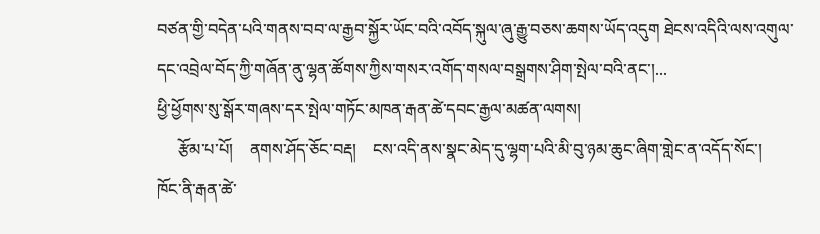བཙན་གྱི་བདེན་པའི་གནས་བབ་ལ་རྒྱབ་སྐྱོར་ཡོང་བའི་འབོད་སྐུལ་ཞུ་རྒྱུ་བཅས་ཆགས་ཡོད་འདུག ཐེངས་འདིའི་ལས་འགུལ་དང་འབྲེལ་བོད་ཀྱི་གཞོན་ནུ་ལྷན་ཚོགས་ཀྱིས་གསར་འགོད་གསལ་བསྒྲགས་ཤིག་སྤེལ་བའི་ནང་།...
ཕྱི་ཕྱོགས་སུ་སྒོར་གཞས་དར་སྤེལ་གཏོང་མཁན་རྒན་ཚེ་དབང་རྒྱལ་མཚན་ལགས།
     རྩོམ་པ་པོ།    ནགས་ཤོད་ཅོང་བརྡ།    ངས་འདི་ནས་སྣང་མེད་དུ་ལྷག་པའི་མི་བུ་ཉམ་ཆུང་ཞིག་གླེང་ན་འདོད་སོང་།    ཁོང་ནི་རྒན་ཚེ་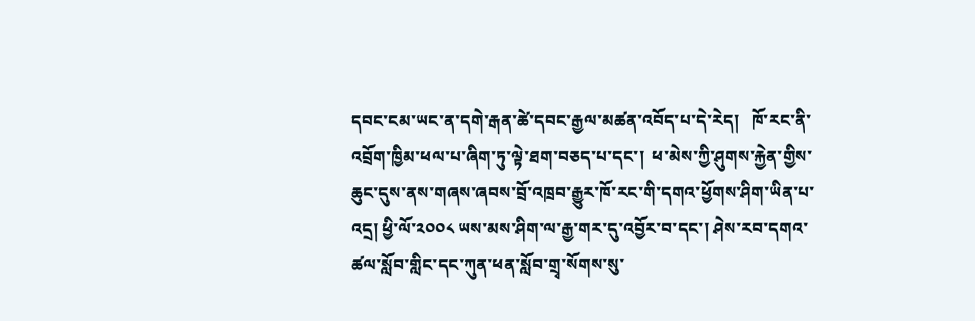དབང་ངམ་ཡང་ན་དགེ་རྒན་ཚེ་དབང་རྒྱལ་མཚན་འབོད་པ་དེ་རེད།   ཁོ་རང་ནི་འབྲོག་ཁྱིམ་ཕལ་པ་ཞིག་ཏུ་ལྟེ་ཐག་བཅད་པ་དང་།  ཕ་མེས་ཀྱི་ཤུགས་རྐྱེན་གྱིས་ཆུང་དུས་ནས་གཞས་ཞབས་བྲོ་འཁྲབ་རྒྱུར་ཁོ་རང་གི་དགའ་ཕྱོགས་ཤིག་ཡིན་པ་འདྲ། ཕྱི་ལོ་༢༠༠༨ ཡས་མས་ཤིག་ལ་རྒྱ་གར་དུ་འབྱོར་བ་དང་། ཤེས་རབ་དགའ་ཚལ་སློབ་གླིང་དང་ཀུན་ཕན་སློབ་གྲྭ་སོགས་སུ་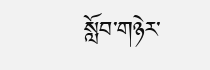སློབ་གཉེར་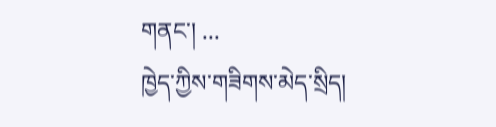གནང་། ...
ཁྱེད་ཀྱིས་གཟིགས་མེད་སྲིད།